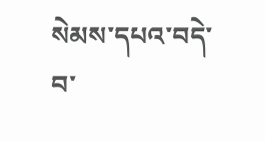སེམས་དཔའ་བདེ་བ་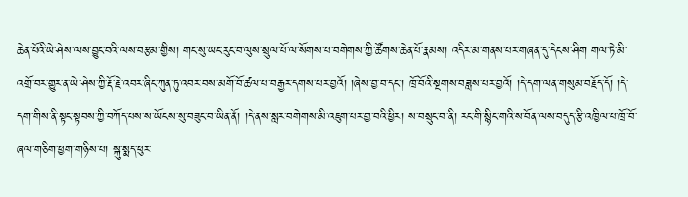ཆེན་པོའི་ཡེ་ཤེས་ལས་བྱུང་བའི་ལས་བརྩམ་གྱིས། གང་སུ་ཡང་རུང་བ་ལུས་སྲུལ་པོ་ལ་སོགས་པ་བགེགས་ཀྱི་ཚོགས་ཆེན་པོ་རྣམས། འདིར་མ་གནས་པར་གཞན་དུ་དེངས་ཤིག གལ་ཏེ་མི་འགྲོ་བར་གྱུར་ན་ཡེ་ཤེས་ཀྱི་རྡོ་རྗེ་འབར་ཞིང་ཀུན་ཏུ་འབར་བས་མགོ་བོ་ཚལ་པ་བརྒྱར་དགས་པར་བྱའོ། །ཞེས་བྱ་བ་དང་། ཁྲོ་བོའི་སྔགས་བཟླས་པར་བྱའོ། །དེ་དག་ལན་གསུམ་བརྗོད་དོ། །དེ་དག་གིས་ནི་སྟང་སྟབས་ཀྱི་བཀོད་པས་ས་ཡོངས་སུ་བཟུང་བ་ཡིན་ནོ། །དེ་ནས་སླར་བགེགས་མི་འཇུག་པར་བྱ་བའི་ཕྱིར། ས་བསྲུང་བ་ནི། རང་གི་སྙིང་གའི་ས་བོན་ལས་བདུད་རྩི་འཁྱིལ་པ་ཁྲོ་བོ་ཞལ་གཅིག་ཕྱག་གཉིས་པ། སྐུ་སྨད་ཕུར་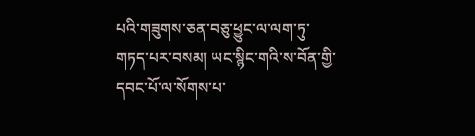པའི་གཟུགས་ཅན་བཅུ་ཕྱུང་ལ་ལག་ཏུ་གཏད་པར་བསམ། ཡང་སྙིང་གའི་ས་བོན་གྱི་དབང་པོ་ལ་སོགས་པ་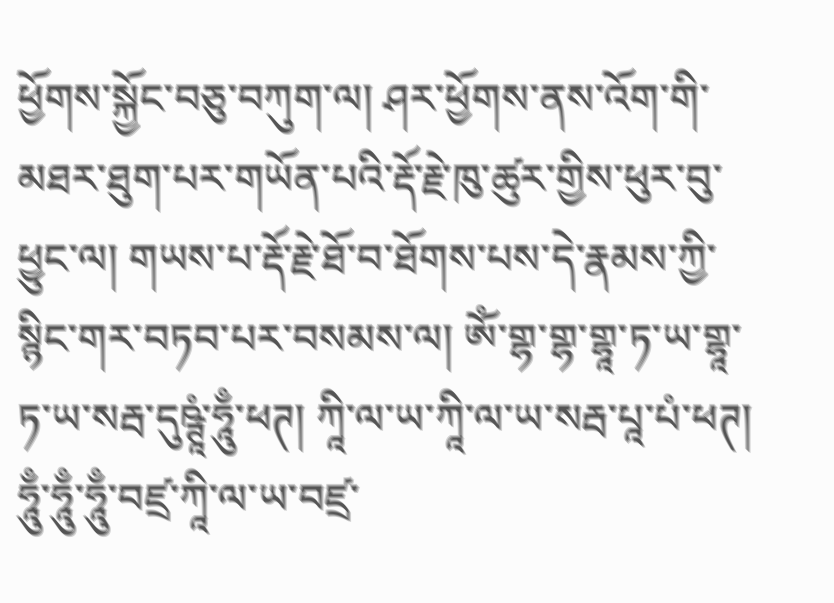ཕྱོགས་སྐྱོང་བཅུ་བཀུག་ལ། ཤར་ཕྱོགས་ནས་འོག་གི་མཐར་ཐུག་པར་གཡོན་པའི་རྡོ་རྗེ་ཁུ་ཚུར་གྱིས་ཕུར་བུ་ཕྱུང་ལ། གཡས་པ་རྡོ་རྗེ་ཐོ་བ་ཐོགས་པས་དེ་རྣམས་ཀྱི་སྙིང་གར་བཏབ་པར་བསམས་ལ། ཨོཾ་གྷ་གྷ་གྷཱ་ཏ་ཡ་གྷཱ་ཏ་ཡ་སརྦ་དུཥྚཱཾ་ཧཱུྃ་ཕཊ། ཀཱི་ལ་ཡ་ཀཱི་ལ་ཡ་སརྦ་པཱ་པཾ་ཕཊ། ཧཱུྃ་ཧཱུྃ་ཧཱུྃ་བཛྲ་ཀཱི་ལ་ཡ་བཛྲ་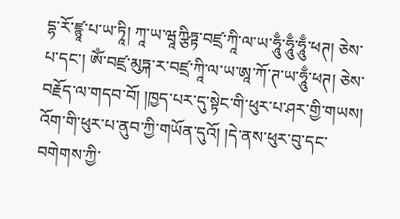དྷ་རོ་ཛྙཱ་པ་ཡ་ཏཱི། ཀཱ་ཡ་ཝཱཀྩིཏྟ་བཛྲ་ཀཱི་ལ་ཡ་ཧཱུྃ་ཧཱུྃ་ཧཱུྃ་ཕཊ། ཅེས་པ་དང་། ཨོཾ་བཛྲ་མུཏྐ་ར་བཛྲ་ཀཱི་ལ་ཡ་ཨཱ་ཀོ་ཊ་ཡ་ཧཱུྃ་ཕཊ། ཅེས་བརྗོད་ལ་གདབ་བོ། །ཁྱད་པར་དུ་སྟེང་གི་ཕུར་པ་ཤར་གྱི་གཡས། འོག་གི་ཕུར་པ་ནུབ་ཀྱི་གཡོན་དུའོ། །དེ་ནས་ཕུར་བུ་དང་བགེགས་ཀྱི་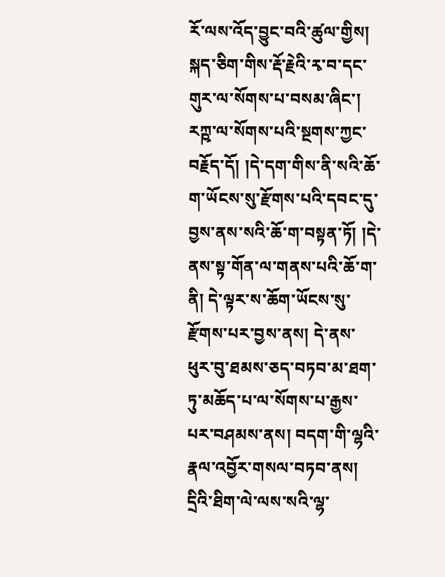རོ་ལས་འོད་བྱུང་བའི་ཚུལ་གྱིས། སྐད་ཅིག་གིས་རྡོ་རྗེའི་རྭ་བ་དང་གུར་ལ་སོགས་པ་བསམ་ཞིང་། རཀྵ་ལ་སོགས་པའི་སྔགས་ཀྱང་བརྗོད་དོ། །དེ་དག་གིས་ནི་སའི་ཆོ་ག་ཡོངས་སུ་རྫོགས་པའི་དབང་དུ་བྱས་ནས་སའི་ཆོ་ག་བསྟན་ཏོ། །དེ་ནས་སྟ་གོན་ལ་གནས་པའི་ཆོ་ག་ནི། དེ་ལྟར་ས་ཆོག་ཡོངས་སུ་རྫོགས་པར་བྱས་ནས། དེ་ནས་ཕུར་བུ་ཐམས་ཅད་བཏབ་མ་ཐག་ཏུ་མཆོད་པ་ལ་སོགས་པ་རྒྱས་པར་བཤམས་ནས། བདག་གི་ལྷའི་རྣལ་འབྱོར་གསལ་བཏབ་ནས། དྲིའི་ཐིག་ལེ་ལས་སའི་ལྷ་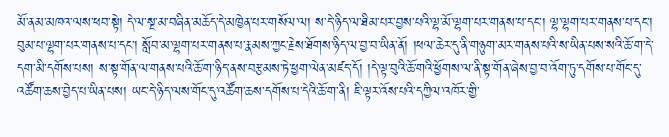མོ་ནམ་མཁའ་ལས་ཕབ་སྟེ། དེ་ལ་སྔ་མ་བཞིན་མཆོད་དེ་མཁྱེན་པར་གསོལ་ལ། ས་དེ་ཉིད་ལ་ཐིམ་པར་བྱས་པའི་ལྷ་མོ་ལྷག་པར་གནས་པ་དང་། ལྷ་ལྷག་པར་གནས་པ་དང་། བུམ་པ་ལྷག་པར་གནས་པ་དང་། སློབ་མ་ལྷག་པར་གནས་པ་རྣམས་ཀྱང་རྗེས་ཐོགས་ཉིད་ལ་བྱ་བ་ཡིན་ནོ། །ཕལ་ཆེར་དུ་ནི་གཉུག་མར་གནས་པའི་ས་ཡིན་པས་སའི་ཆོ་ག་དེ་དག་མི་དགོས་པས། ས་སྟ་གོན་ལ་གནས་པའི་ཆོ་ག་ཉིད་ནས་བརྩམས་ཏེ་ཕྱག་ལེན་མཛད་དོ། །དེ་ལྟ་བུའི་ཆོ་གའི་ཕྱོགས་ལ་ནི་སྟ་གོན་ཞེས་བྱ་བ་འོག་ཏུ་དགོས་པ་གོང་དུ་འཚོག་ཆས་བྱེད་པ་ཡིན་པས། ཡང་དེ་ཉིད་ལས་གོང་དུ་འཚོག་ཆས་དགོས་པ་དེའི་ཆོ་ག་ནི། ཇི་ལྟར་འོས་པའི་དཀྱིལ་འཁོར་གྱི་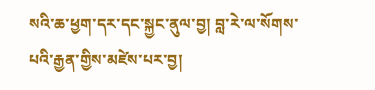སའི་ཆ་ཕྱག་དར་དང་སྐྱང་ནུལ་བྱ། བླ་རེ་ལ་སོགས་པའི་རྒྱན་གྱིས་མཛེས་པར་བྱ།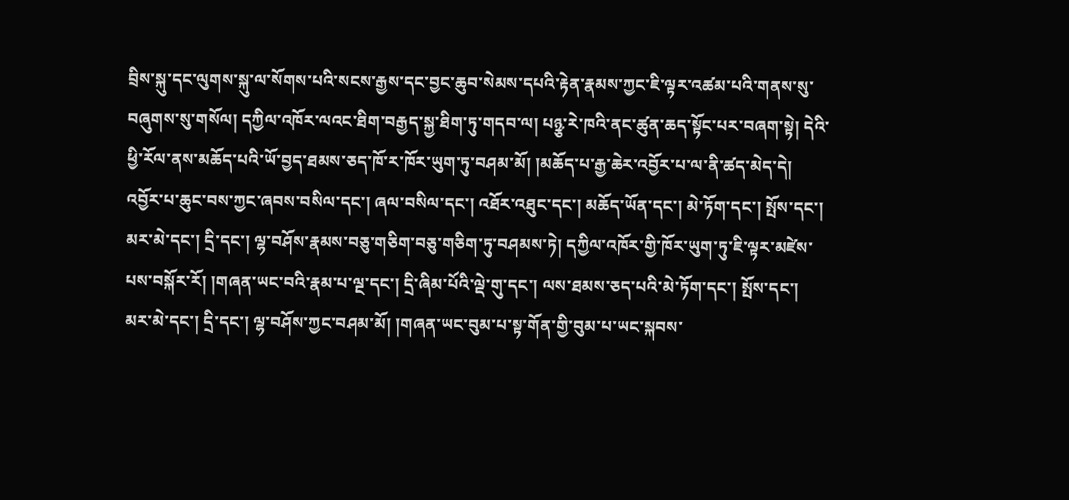བྲིས་སྐུ་དང་ལུགས་སྐུ་ལ་སོགས་པའི་སངས་རྒྱས་དང་བྱང་ཆུབ་སེམས་དཔའི་རྟེན་རྣམས་ཀྱང་ཇི་ལྟར་འཚམ་པའི་གནས་སུ་བཞུགས་སུ་གསོལ། དཀྱིལ་འཁོར་ལའང་ཐིག་བརྒྱད་སྐྱ་ཐིག་ཏུ་གདབ་ལ། པཉྩ་རེ་ཁའི་ནང་ཚུན་ཆད་སྟོང་པར་བཞག་སྟེ། དེའི་ཕྱི་རོལ་ནས་མཆོད་པའི་ཡོ་བྱད་ཐམས་ཅད་ཁོ་ར་ཁོར་ཡུག་ཏུ་བཤམ་མོ། །མཆོད་པ་རྒྱ་ཆེར་འབྱོར་པ་ལ་ནི་ཚད་མེད་དེ། འབྱོར་པ་ཆུང་བས་ཀྱང་ཞབས་བསིལ་དང་། ཞལ་བསིལ་དང་། འཐོར་འཐུང་དང་། མཆོད་ཡོན་དང་། མེ་ཏོག་དང་། སྤོས་དང་། མར་མེ་དང་། དྲི་དང་། ལྷ་བཤོས་རྣམས་བཅུ་གཅིག་བཅུ་གཅིག་ཏུ་བཤམས་ཏེ། དཀྱིལ་འཁོར་གྱི་ཁོར་ཡུག་ཏུ་ཇི་ལྟར་མཛེས་པས་བསྐོར་རོ། །གཞན་ཡང་བའི་རྣམ་པ་ལྔ་དང་། དྲི་ཞིམ་པོའི་ལྡེ་གུ་དང་། ལས་ཐམས་ཅད་པའི་མེ་ཏོག་དང་། སྤོས་དང་། མར་མེ་དང་། དྲི་དང་། ལྷ་བཤོས་ཀྱང་བཤམ་མོ། །གཞན་ཡང་བུམ་པ་སྟ་གོན་གྱི་བུམ་པ་ཡང་སྐབས་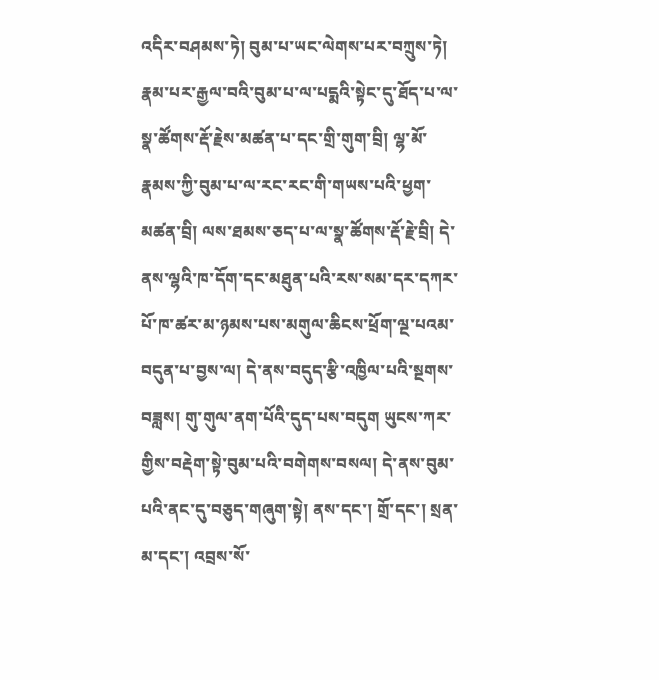འདིར་བཤམས་ཏེ། བུམ་པ་ཡང་ལེགས་པར་བཀྲུས་ཏེ། རྣམ་པར་རྒྱལ་བའི་བུམ་པ་ལ་པདྨའི་སྟེང་དུ་ཐོད་པ་ལ་སྣ་ཚོགས་རྡོ་རྗེས་མཚན་པ་དང་གྲི་གུག་བྲི། ལྷ་མོ་རྣམས་ཀྱི་བུམ་པ་ལ་རང་རང་གི་གཡས་པའི་ཕྱག་མཚན་བྲི། ལས་ཐམས་ཅད་པ་ལ་སྣ་ཚོགས་རྡོ་རྗེ་བྲི། དེ་ནས་ལྷའི་ཁ་དོག་དང་མཐུན་པའི་རས་སམ་དར་དཀར་པོ་ཁ་ཚར་མ་ཉམས་པས་མགུལ་ཆིངས་ཕྲོག་ལྔ་པའམ་བདུན་པ་བྱས་ལ། དེ་ནས་བདུད་རྩི་འཁྱིལ་པའི་སྔགས་བཟླས། གུ་གུལ་ནག་པོའི་དུད་པས་བདུག ཡུངས་ཀར་གྱིས་བརྡེག་སྟེ་བུམ་པའི་བགེགས་བསལ། དེ་ནས་བུམ་པའི་ནང་དུ་བཅུད་གཞུག་སྟེ། ནས་དང་། གྲོ་དང་། སྲན་མ་དང་། འབྲས་སོ་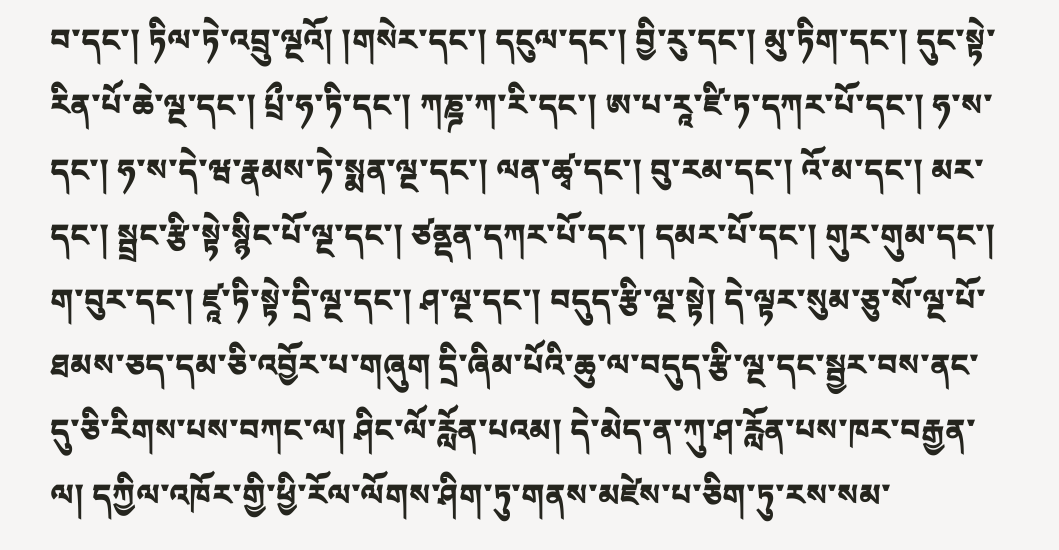བ་དང་། ཏིལ་ཏེ་འབྲུ་ལྔའོ། །གསེར་དང་། དངུལ་དང་། བྱི་རུ་དང་། མུ་ཏིག་དང་། དུང་སྟེ་རིན་པོ་ཆེ་ལྔ་དང་། པྲྀ་ཧ་ཏི་དང་། ཀཎྜ་ཀ་རི་དང་། ཨ་པ་རཱ་ཛི་ཏ་དཀར་པོ་དང་། ཧ་ས་དང་། ཧ་ས་དེ་ཝ་རྣམས་ཏེ་སྨན་ལྔ་དང་། ལན་ཚྭ་དང་། བུ་རམ་དང་། འོ་མ་དང་། མར་དང་། སྦྲང་རྩི་སྟེ་སྙིང་པོ་ལྔ་དང་། ཙནྡན་དཀར་པོ་དང་། དམར་པོ་དང་། གུར་གུམ་དང་། ག་བུར་དང་། ཛཱ་ཏི་སྟེ་དྲི་ལྔ་དང་། ཤ་ལྔ་དང་། བདུད་རྩི་ལྔ་སྟེ། དེ་ལྟར་སུམ་ཅུ་སོ་ལྔ་པོ་ཐམས་ཅད་དམ་ཅི་འབྱོར་པ་གཞུག དྲི་ཞིམ་པོའི་ཆུ་ལ་བདུད་རྩི་ལྔ་དང་སྦྱར་བས་ནང་དུ་ཅི་རིགས་པས་བཀང་ལ། ཤིང་ལོ་རློན་པའམ། དེ་མེད་ན་ཀུ་ཤ་རློན་པས་ཁར་བརྒྱན་ལ། དཀྱིལ་འཁོར་གྱི་ཕྱི་རོལ་ལོགས་ཤིག་ཏུ་གནས་མཛེས་པ་ཅིག་ཏུ་རས་སམ་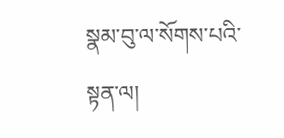སྣམ་བུ་ལ་སོགས་པའི་སྟན་ལ།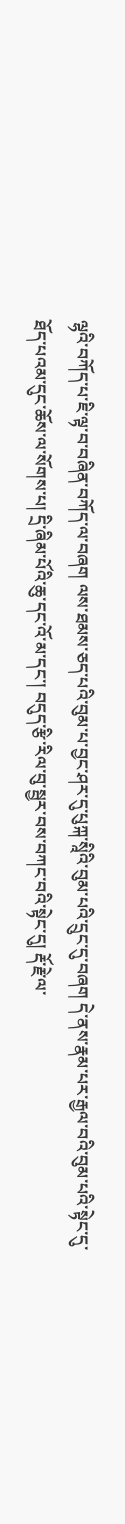ལྷའི་བཀོད་པ་ཇི་ལྟ་བ་བཞིན་བཀོད་ལ་བཞག ལས་ཐམས་ཅད་པའི་བུམ་པ་བྱང་ཤར་དུ་པུཀྐ་སཱིའི་བུམ་པའི་དྲུང་དུ་བཞག དེ་ནས་རྣམ་པར་རྒྱལ་བའི་བུམ་པའི་སྟེང་དུ་ཐོད་པའམ་དུང་ཆོས་ལ་སོགས་པ། དྲི་ཞིམ་པོའི་ཆུ་དང་འོ་མ་དང་། བདུད་རྩི་རིལ་བུ་སྦྱར་བས་བཀང་བའི་སྟེང་དུ། རྡོ་རྗེ་ལ་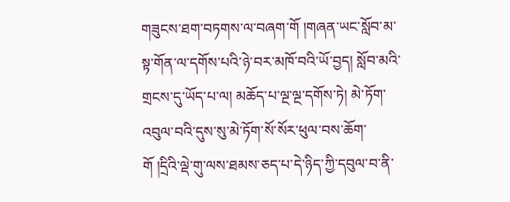གཟུངས་ཐག་བཏགས་ལ་བཞག་གོ །གཞན་ཡང་སློབ་མ་སྟ་གོན་ལ་དགོས་པའི་ཉེ་བར་མཁོ་བའི་ཡོ་བྱད། སློབ་མའི་གྲངས་དུ་ཡོད་པ་ལ། མཆོད་པ་ལྔ་ལྔ་དགོས་ཏེ། མེ་ཏོག་འབུལ་བའི་དུས་སུ་མེ་ཏོག་སོ་སོར་ཕུལ་བས་ཆོག་གོ །དྲིའི་ལྡེ་གུ་ལས་ཐམས་ཅད་པ་དེ་ཉིད་ཀྱི་དབུལ་བ་ནི་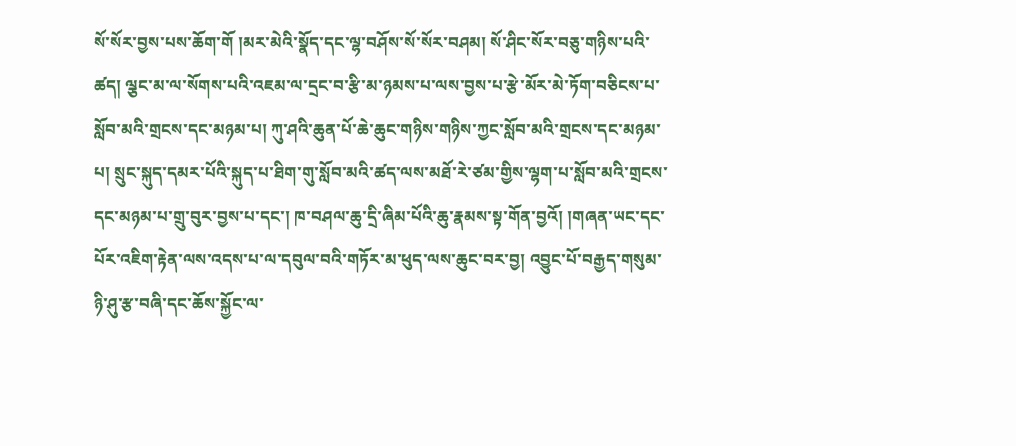སོ་སོར་བྱས་པས་ཆོག་གོ །མར་མེའི་སྣོད་དང་ལྷ་བཤོས་སོ་སོར་བཤམ། སོ་ཤིང་སོར་བཅུ་གཉིས་པའི་ཚད། ལྕང་མ་ལ་སོགས་པའི་འཇམ་ལ་དྲང་བ་རྩི་མ་ཉམས་པ་ལས་བྱས་པ་རྩེ་མོར་མེ་ཏོག་བཅིངས་པ་སློབ་མའི་གྲངས་དང་མཉམ་པ། ཀུ་ཤའི་ཆུན་པོ་ཆེ་ཆུང་གཉིས་གཉིས་ཀྱང་སློབ་མའི་གྲངས་དང་མཉམ་པ། སྲུང་སྐུད་དམར་པོའི་སྐུད་པ་ཐིག་གུ་སློབ་མའི་ཚད་ལས་མཐོ་རེ་ཙམ་གྱིས་ལྷག་པ་སློབ་མའི་གྲངས་དང་མཉམ་པ་གྲུ་བུར་བྱས་པ་དང་། ཁ་བཤལ་ཆུ་དྲི་ཞིམ་པོའི་ཆུ་རྣམས་སྟ་གོན་བྱའོ། །གཞན་ཡང་དང་པོར་འཇིག་རྟེན་ལས་འདས་པ་ལ་དབུལ་བའི་གཏོར་མ་ཕུད་ལས་ཆུང་བར་བྱ། འབྱུང་པོ་བརྒྱད་གསུམ་ཉི་ཤུ་རྩ་བཞི་དང་ཆོས་སྐྱོང་ལ་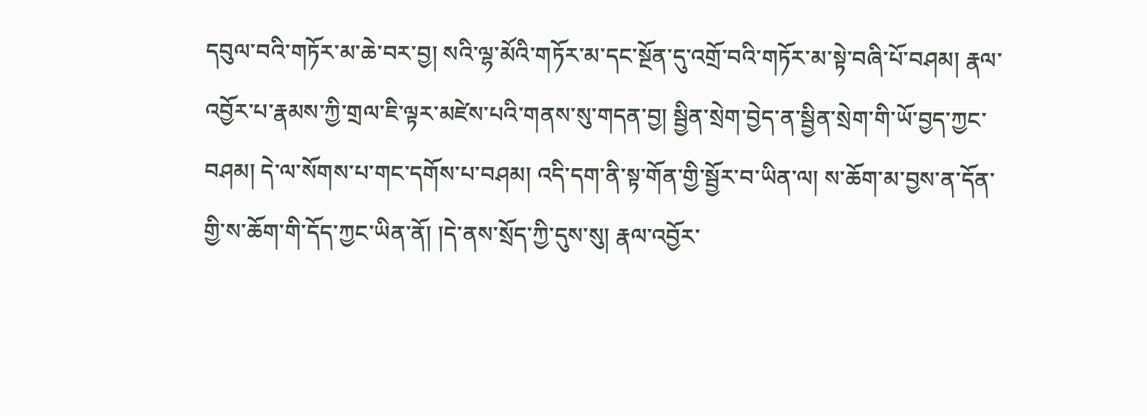དབུལ་བའི་གཏོར་མ་ཆེ་བར་བྱ། སའི་ལྷ་མོའི་གཏོར་མ་དང་སྔོན་དུ་འགྲོ་བའི་གཏོར་མ་སྟེ་བཞི་པོ་བཤམ། རྣལ་འབྱོར་པ་རྣམས་ཀྱི་གྲལ་ཇི་ལྟར་མཛེས་པའི་གནས་སུ་གདན་བྱ། སྦྱིན་སྲེག་བྱེད་ན་སྦྱིན་སྲེག་གི་ཡོ་བྱད་ཀྱང་བཤམ། དེ་ལ་སོགས་པ་གང་དགོས་པ་བཤམ། འདི་དག་ནི་སྟ་གོན་གྱི་སྦྱོར་བ་ཡིན་ལ། ས་ཆོག་མ་བྱས་ན་དོན་གྱི་ས་ཆོག་གི་དོད་ཀྱང་ཡིན་ནོ། །དེ་ནས་སྲོད་ཀྱི་དུས་སུ། རྣལ་འབྱོར་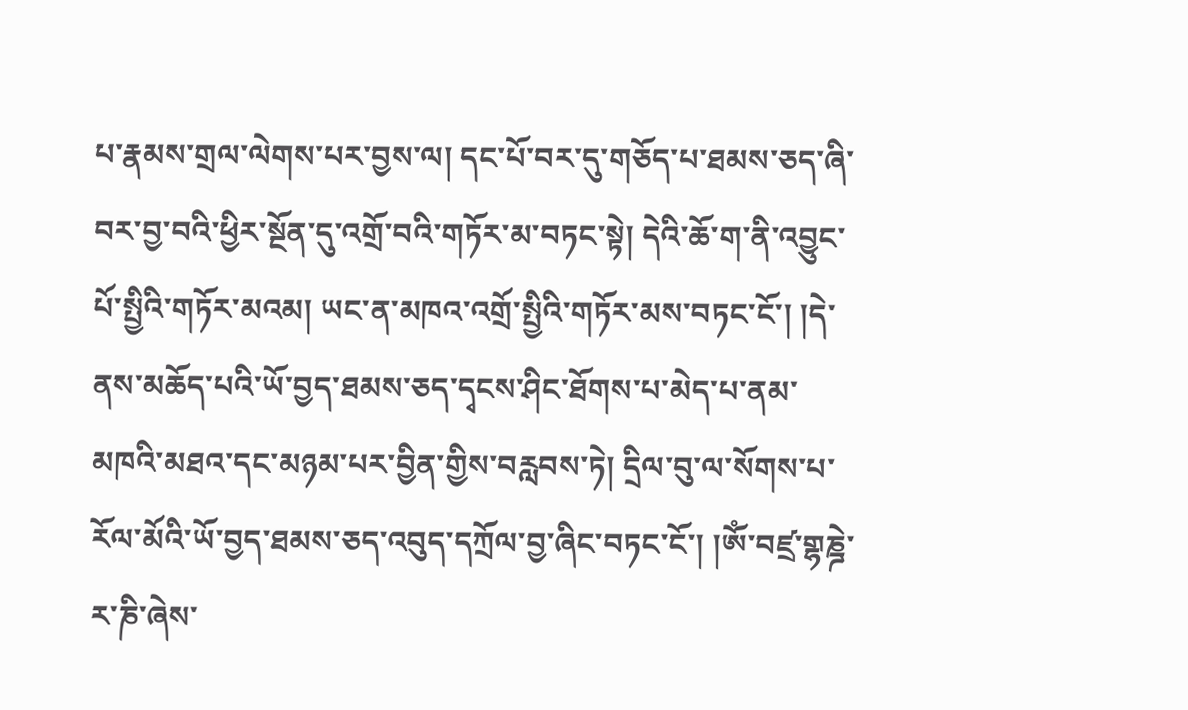པ་རྣམས་གྲལ་ལེགས་པར་བྱས་ལ། དང་པོ་བར་དུ་གཅོད་པ་ཐམས་ཅད་ཞི་བར་བྱ་བའི་ཕྱིར་སྔོན་དུ་འགྲོ་བའི་གཏོར་མ་བཏང་སྟེ། དེའི་ཆོ་ག་ནི་འབྱུང་པོ་སྤྱིའི་གཏོར་མའམ། ཡང་ན་མཁའ་འགྲོ་སྤྱིའི་གཏོར་མས་བཏང་ངོ་། །དེ་ནས་མཆོད་པའི་ཡོ་བྱད་ཐམས་ཅད་དྭངས་ཤིང་ཐོགས་པ་མེད་པ་ནམ་མཁའི་མཐའ་དང་མཉམ་པར་བྱིན་གྱིས་བརླབས་ཏེ། དྲིལ་བུ་ལ་སོགས་པ་རོལ་མོའི་ཡོ་བྱད་ཐམས་ཅད་འབུད་དཀྲོལ་བྱ་ཞིང་བཏང་ངོ་། །ཨོཾ་བཛྲ་གྷཎྜེ་ར་ཎི་ཞེས་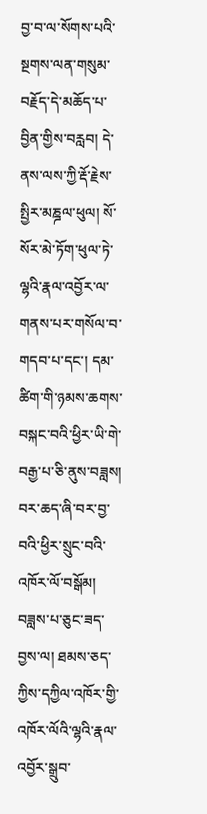བྱ་བ་ལ་སོགས་པའི་སྔགས་ལན་གསུམ་བརྗོད་དེ་མཆོད་པ་བྱིན་གྱིས་བརླབ། དེ་ནས་ལས་ཀྱི་རྡོ་རྗེས་སྤྱིར་མཎྜལ་ཕུལ། སོ་སོར་མེ་ཏོག་ཕུལ་ཏེ་ལྷའི་རྣལ་འབྱོར་ལ་གནས་པར་གསོལ་བ་གདབ་པ་དང་། དམ་ཚིག་གི་ཉམས་ཆགས་བསྐང་བའི་ཕྱིར་ཡི་གེ་བརྒྱ་པ་ཅི་ནུས་བཟླས། བར་ཆད་ཞི་བར་བྱ་བའི་ཕྱིར་སྲུང་བའི་འཁོར་ལོ་བསྒོམ། བཟླས་པ་ཅུང་ཟད་བྱས་ལ། ཐམས་ཅད་ཀྱིས་དཀྱིལ་འཁོར་གྱི་འཁོར་ལོའི་ལྷའི་རྣལ་འབྱོར་སྒྲུབ་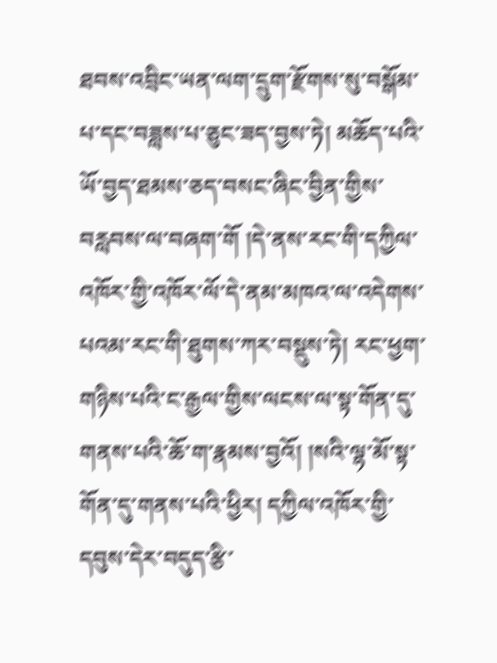ཐབས་འབྲིང་ཡན་ལག་དྲུག་རྫོགས་སུ་བསྒོམ་པ་དང་བཟླས་པ་ཅུང་ཟད་བྱས་ཏེ། མཆོད་པའི་ཡོ་བྱད་ཐམས་ཅད་བསང་ཞིང་བྱིན་གྱིས་བརླབས་ལ་བཞག་གོ །དེ་ནས་རང་གི་དཀྱིལ་འཁོར་གྱི་འཁོར་ལོ་དེ་ནམ་མཁའ་ལ་འདེགས་པའམ་རང་གི་ཐུགས་ཀར་བསྡུས་ཏེ། རང་ཕྱག་གཉིས་པའི་ང་རྒྱལ་གྱིས་ལངས་ལ་སྟ་གོན་དུ་གནས་པའི་ཆོ་ག་རྣམས་བྱའོ། །སའི་ལྷ་མོ་སྟ་གོན་དུ་གནས་པའི་ཕྱིར། དཀྱིལ་འཁོར་གྱི་དབུས་དེར་བདུད་རྩི་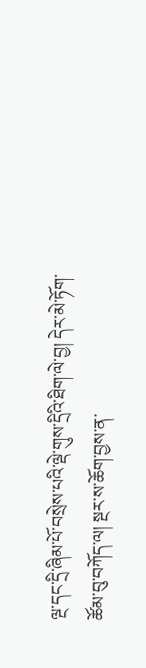ལྔ་དང་དྲི་ཞིམ་པོ་བསྲེས་པའི་ལྡེ་གུས་དྲིའི་ཐིག་ལེ་བྱ། དེར་མེ་ཏོག་ཚོམ་བུ་བཀོད་ལ། སྔར་ས་ཆོག་བྱས་ན་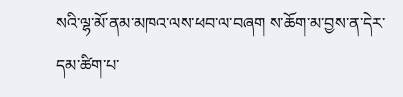སའི་ལྷ་མོ་ནམ་མཁའ་ལས་ཕབ་ལ་བཞག ས་ཆོག་མ་བྱས་ན་དེར་དམ་ཚིག་པ་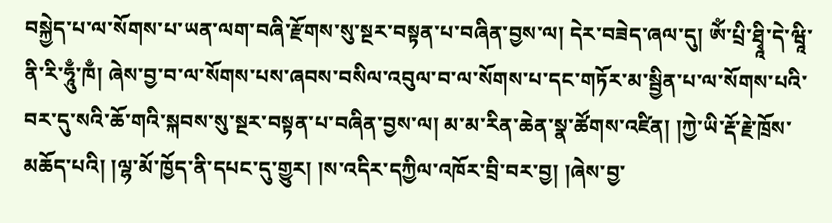བསྐྱེད་པ་ལ་སོགས་པ་ཡན་ལག་བཞི་རྫོགས་སུ་སྔར་བསྟན་པ་བཞིན་བྱས་ལ། དེར་བཟེད་ཞལ་དུ། ཨོཾ་པྲི་ཐྭཱི་དེ་ཝཱི་ནི་རི་ཧཱུྃ་ཁྃ། ཞེས་བྱ་བ་ལ་སོགས་པས་ཞབས་བསིལ་འབུལ་བ་ལ་སོགས་པ་དང་གཏོར་མ་སྦྱིན་པ་ལ་སོགས་པའི་བར་དུ་སའི་ཆོ་གའི་སྐབས་སུ་སྔར་བསྟན་པ་བཞིན་བྱས་ལ། མ་མ་རིན་ཆེན་སྣ་ཚོགས་འཛིན། །ཀྱེ་ཡི་རྡོ་རྗེ་ཁྲོས་མཆོད་པའི། །ལྷ་མོ་ཁྱོད་ནི་དཔང་དུ་གྱུར། །ས་འདིར་དཀྱིལ་འཁོར་བྲི་བར་བྱ། །ཞེས་བྱ་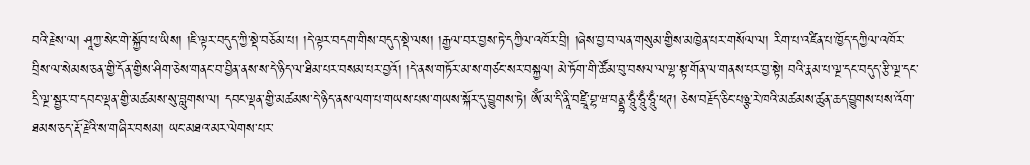བའི་རྗེས་ལ། ཤཱཀྱ་སེང་གེ་སྐྱོབ་པ་ཡིས། །ཇི་ལྟར་བདུད་ཀྱི་སྡེ་བཅོམ་པ། །དེ་ལྟར་བདག་གིས་བདུད་སྡེ་ལས། །རྒྱལ་བར་བྱས་ཏེ་དཀྱིལ་འཁོར་བྲི། །ཞེས་བྱ་བ་ལན་གསུམ་གྱིས་མཁྱེན་པར་གསོལ་ལ། རིག་པ་འཛིན་པ་ཁྱོད་དཀྱིལ་འཁོར་བྲིས་ལ་སེམས་ཅན་གྱི་དོན་གྱིས་ཤིག་ཅེས་གནང་བ་བྱིན་ནས་ས་དེ་ཉིད་ལ་ཐིམ་པར་བསམ་པར་བྱའོ། །དེ་ནས་གཏོར་མ་ས་གཙང་སར་བསྐྱལ། མེ་ཏོག་གི་ཚོམ་བུ་བསལ་ལ་ལྷ་སྟ་གོན་ལ་གནས་པར་བྱ་སྟེ། བའི་རྣམ་པ་ལྔ་དང་བདུད་རྩི་ལྔ་དང་དྲི་ལྔ་སྦྱར་བ་དབང་ལྡན་གྱི་མཚམས་སུ་བླུགས་ལ། དབང་ལྡན་གྱི་མཚམས་དེ་ཉིད་ནས་ལག་པ་གཡས་པས་གཡས་སྐོར་དུ་བྱུགས་ཏེ། ཨོཾ་མ་དི་ནཱི་བཛྲཱི་བྷ་ཝ་བནྡྷ་ཧཱུྃ་ཧཱུྃ་ཧཱུྃ་ཕཊ། ཅེས་བརྗོད་ཅིང་པཉྩ་རེ་ཁའི་མཚམས་ཚུན་ཆད་བྱུགས་པས་འོག་ཐམས་ཅད་རྡོ་རྗེའི་ས་གཞིར་བསམ། ཡང་མཐའ་མར་ལེགས་པར་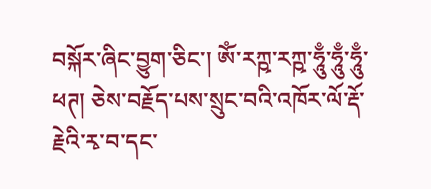བསྐོར་ཞིང་བྱུག་ཅིང་། ཨོཾ་རཀྵ་རཀྵ་ཧཱུྃ་ཧཱུྃ་ཧཱུྃ་ཕཊ། ཅེས་བརྗོད་པས་སྲུང་བའི་འཁོར་ལོ་རྡོ་རྗེའི་རྭ་བ་དང་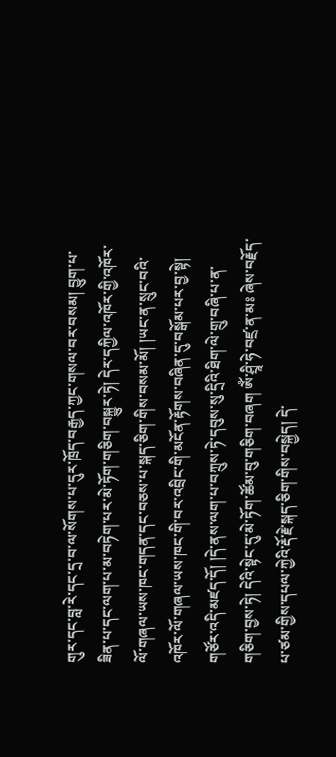གུར་དང་བླ་རེ་དང་དྲ་བ་ལ་སོགས་པ་དུར་ཁྲོད་བརྒྱད་ཀྱང་གསལ་བར་བསམ། བྱུག་པ་ཟིན་པ་དང་ལག་པ་མ་བཏེག་པར་མེ་ཏོག་གཅིག་བསྐྱུར་ཏེ། དེར་དཀྱིལ་འཁོར་གྱི་འཁོར་ལོ་གཞལ་ཡས་ཁང་གདན་དང་བཅས་པ་སྐད་ཅིག་གིས་བསམ་མོ། །ཡང་ན་སྲུང་བའི་འཁོར་ལོ་གཞལ་ཡས་ཁང་གི་བར་འབྲིང་གི་མངོན་རྟོགས་བཞིན་དུ་བསྒོམ་པར་བྱ་སྟེ། གཙོར་འདི་མཛད་དོ། །དེ་ནས་ལག་པ་བཀྲུས་ཏེ་དབུས་སུ་དྲིའི་ཐིག་ལེ་གྲུ་བཞི་པ་ན་གཅིག་བྱས་ཏེ། དེའི་སྟེང་དུ་མེ་ཏོག་ཚོམ་བུ་གཅིག་བཞག ཨོཾ་ཤྲཱི་ཧེ་བཛྲ་ན་མཿ ཞེས་བརྗོད་པ་ཙམ་གྱིས་དཔལ་ཀྱེའི་རྡོ་རྗེ་སྐད་ཅིག་གིས་བསྐྱེད། དེ་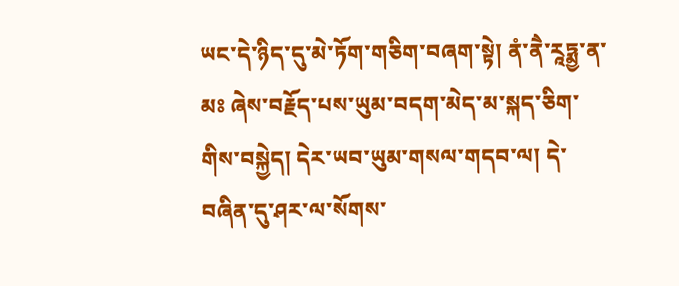ཡང་དེ་ཉིད་དུ་མེ་ཏོག་གཅིག་བཞག་སྟེ། ནཾ་ནཻ་རཱཏྨྱ་ན་མཿ ཞེས་བརྗོད་པས་ཡུམ་བདག་མེད་མ་སྐད་ཅིག་གིས་བསྐྱེད། དེར་ཡབ་ཡུམ་གསལ་གདབ་ལ། དེ་བཞིན་དུ་ཤར་ལ་སོགས་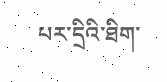པར་དྲིའི་ཐིག་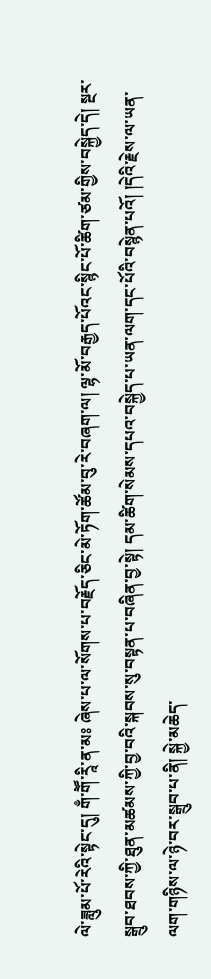ལེ་ཟླུམ་པོ་རེའི་སྟེང་དུ། གྃ་གཽ་རཱི་ན་མཿ ཞེས་པ་ལ་སོགས་པ་བརྗོད་ཅིང་མེ་ཏོག་ཚོམ་བུ་རེ་བཞག་ལ། ལྷ་མོ་བརྒྱད་པོའང་སྙིང་པོ་ཚིག་ཙམ་གྱིས་བསྐྱེད་དེ། སྔར་སྒྲུབ་ཐབས་ཀྱི་ཐུན་མཚམས་ཀྱི་བྱ་བའི་སྐབས་སུ་བསྟན་པ་བཞིན་བྱ་སྟེ། དམ་ཚིག་སེམས་དཔའ་བསྐྱེད་པ་ཡན་ལག་དང་པོའི་བསྙེན་པའོ། །དེའི་རྗེས་ལ་ཡན་ལག་གཉིས་ལ་ཉེ་བར་སྒྲུབ་པ་ནི། སྐྱེ་མཆེད་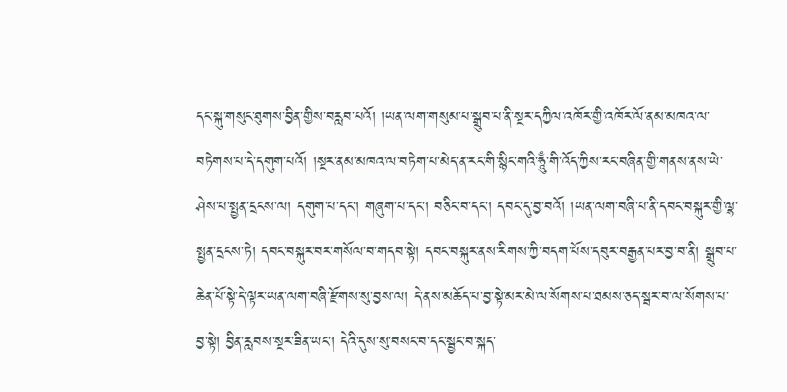དང་སྐུ་གསུང་ཐུགས་བྱིན་གྱིས་བརླབ་པའོ། །ཡན་ལག་གསུམ་པ་སྒྲུབ་པ་ནི་སྔར་དཀྱིལ་འཁོར་གྱི་འཁོར་ལོ་ནམ་མཁའ་ལ་བཏེགས་པ་དེ་དགུག་པའོ། །སྔར་ནམ་མཁའ་ལ་བཏེག་པ་མེད་ན་རང་གི་སྙིང་གའི་ཧཱུྃ་གི་འོད་ཀྱིས་རང་བཞིན་གྱི་གནས་ནས་ཡེ་ཤེས་པ་སྤྱན་དྲངས་ལ། དགུག་པ་དང་། གཞུག་པ་དང་། བཅིང་བ་དང་། དབང་དུ་བྱ་བའོ། །ཡན་ལག་བཞི་པ་ནི་དབང་བསྐུར་གྱི་ལྷ་སྤྱན་དྲངས་ཏེ། དབང་བསྐུར་བར་གསོལ་བ་གདབ་སྟེ། དབང་བསྐུར་ནས་རིགས་ཀྱི་བདག་པོས་དབུར་བརྒྱན་པར་བྱ་བ་ནི། སྒྲུབ་པ་ཆེན་པོ་སྟེ་དེ་ལྟར་ཡན་ལག་བཞི་རྫོགས་སུ་བྱས་ལ། དེ་ནས་མཆོད་པ་བྱ་སྟེ་མར་མེ་ལ་སོགས་པ་ཐམས་ཅད་སྦར་བ་ལ་སོགས་པ་བྱ་སྟེ། བྱིན་རླབས་སྔར་ཟིན་ཡང་། དེའི་དུས་སུ་བསང་བ་དང་སྦྱང་བ་སྐད་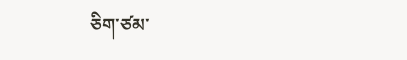ཅིག་ཙམ་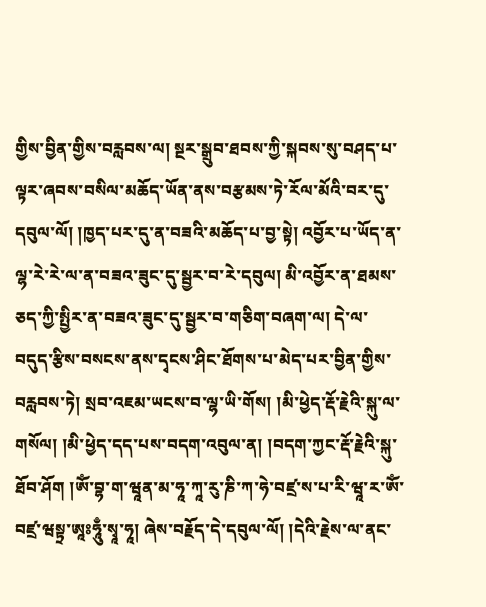གྱིས་བྱིན་གྱིས་བརླབས་ལ། སྔར་སྒྲུབ་ཐབས་ཀྱི་སྐབས་སུ་བཤད་པ་ལྟར་ཞབས་བསིལ་མཆོད་ཡོན་ནས་བརྩམས་ཏེ་རོལ་མོའི་བར་དུ་དབུལ་ལོ། །ཁྱད་པར་དུ་ན་བཟའི་མཆོད་པ་བྱ་སྟེ། འབྱོར་པ་ཡོད་ན་ལྷ་རེ་རེ་ལ་ན་བཟའ་ཟུང་དུ་སྦྱར་བ་རེ་དབུལ། མི་འབྱོར་ན་ཐམས་ཅད་ཀྱི་སྤྱིར་ན་བཟའ་ཟུང་དུ་སྦྱར་བ་གཅིག་བཞག་ལ། དེ་ལ་བདུད་རྩིས་བསངས་ནས་དྭངས་ཤིང་ཐོགས་པ་མེད་པར་བྱིན་གྱིས་བརླབས་ཏེ། སྲབ་འཇམ་ཡངས་བ་ལྷ་ཡི་གོས། །མི་ཕྱེད་རྡོ་རྗེའི་སྐུ་ལ་གསོལ། །མི་ཕྱེད་དད་པས་བདག་འབུལ་ན། །བདག་ཀྱང་རྡོ་རྗེའི་སྐུ་ཐོབ་ཤོག །ཨོཾ་བྷ་ག་ཝཱན་མ་ཧཱ་ཀཱ་རུ་ཎི་ཀ་ཧེ་བཛྲ་ས་པ་རི་ཝཱ་ར་ཨོཾ་བཛྲ་ཝསྟྲ་ཨཱཿཧཱུྃ་སྭཱ་ཧཱ། ཞེས་བརྗོད་དེ་དབུལ་ལོ། །དེའི་རྗེས་ལ་ནང་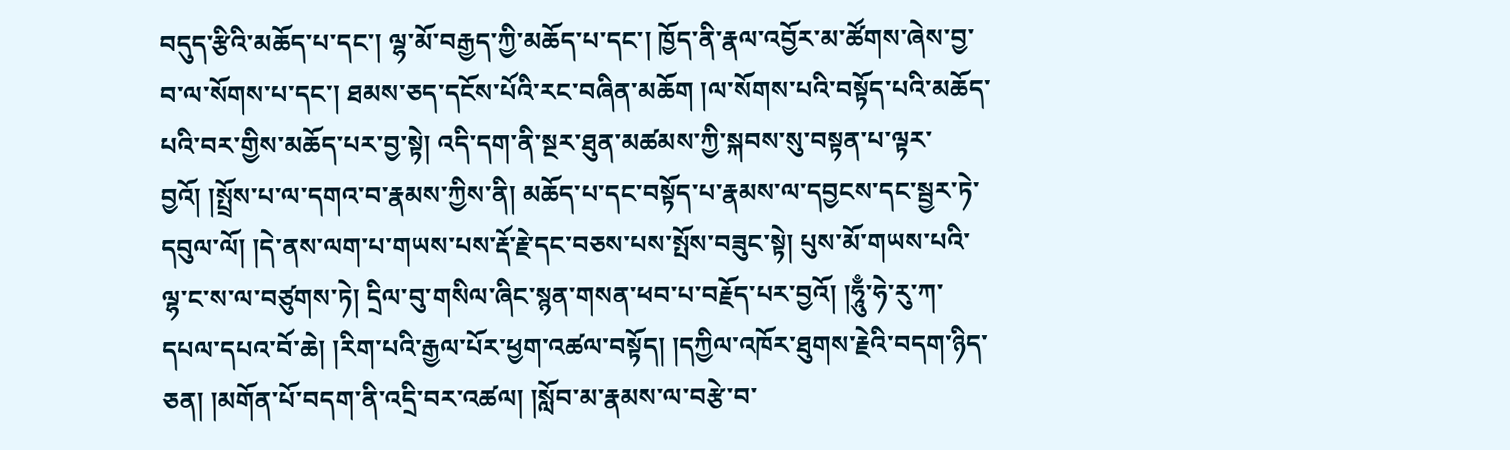བདུད་རྩིའི་མཆོད་པ་དང་། ལྷ་མོ་བརྒྱད་ཀྱི་མཆོད་པ་དང་། ཁྱོད་ནི་རྣལ་འབྱོར་མ་ཚོགས་ཞེས་བྱ་བ་ལ་སོགས་པ་དང་། ཐམས་ཅད་དངོས་པོའི་རང་བཞིན་མཆོག །ལ་སོགས་པའི་བསྟོད་པའི་མཆོད་པའི་བར་གྱིས་མཆོད་པར་བྱ་སྟེ། འདི་དག་ནི་སྔར་ཐུན་མཚམས་ཀྱི་སྐབས་སུ་བསྟན་པ་ལྟར་བྱའོ། །སྤྲོས་པ་ལ་དགའ་བ་རྣམས་ཀྱིས་ནི། མཆོད་པ་དང་བསྟོད་པ་རྣམས་ལ་དབྱངས་དང་སྦྱར་ཏེ་དབུལ་ལོ། །དེ་ནས་ལག་པ་གཡས་པས་རྡོ་རྗེ་དང་བཅས་པས་སྤོས་བཟུང་སྟེ། པུས་མོ་གཡས་པའི་ལྷ་ང་ས་ལ་བཙུགས་ཏེ། དྲིལ་བུ་གསིལ་ཞིང་སྙན་གསན་ཕབ་པ་བརྗོད་པར་བྱའོ། །ཧཱུྃ་ཧེ་རུ་ཀ་དཔལ་དཔའ་བོ་ཆེ། །རིག་པའི་རྒྱལ་པོར་ཕྱག་འཚལ་བསྟོད། །དཀྱིལ་འཁོར་ཐུགས་རྗེའི་བདག་ཉིད་ཅན། །མགོན་པོ་བདག་ནི་འདྲི་བར་འཚལ། །སློབ་མ་རྣམས་ལ་བརྩེ་བ་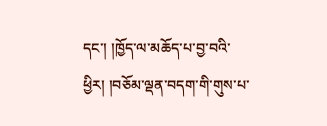དང་། །ཁྱོད་ལ་མཆོད་པ་བྱ་བའི་ཕྱིར། །བཅོམ་ལྡན་བདག་གི་གུས་པ་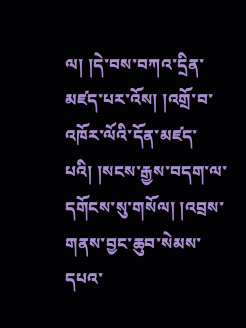ལ། །དེ་བས་བཀའ་དྲིན་མཛད་པར་འོས། །འགྲོ་བ་འཁོར་ལོའི་དོན་མཛད་པའི། །སངས་རྒྱས་བདག་ལ་དགོངས་སུ་གསོལ། །འབྲས་གནས་བྱང་ཆུབ་སེམས་དཔའ་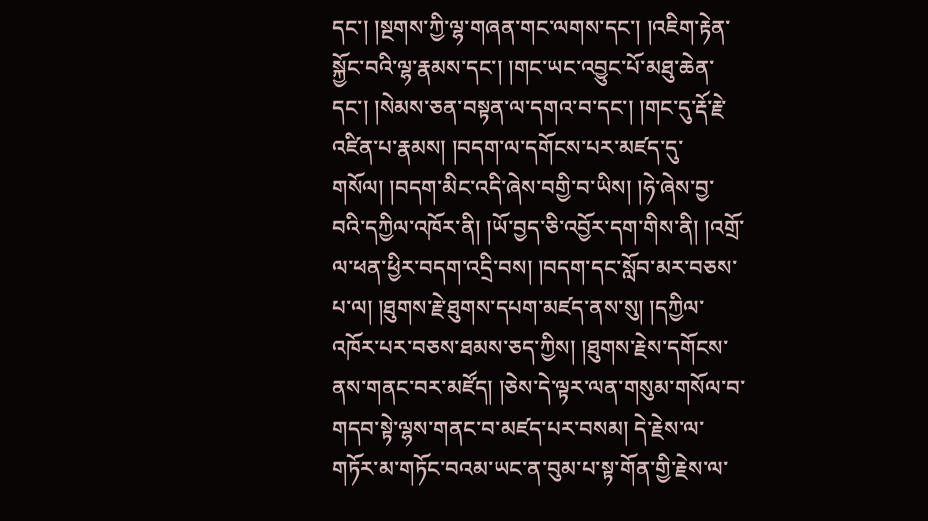དང་། །སྔགས་ཀྱི་ལྷ་གཞན་གང་ལགས་དང་། །འཇིག་རྟེན་སྐྱོང་བའི་ལྷ་རྣམས་དང་། །གང་ཡང་འབྱུང་པོ་མཐུ་ཆེན་དང་། །སེམས་ཅན་བསྟན་ལ་དགའ་བ་དང་། །གང་དུ་རྡོ་རྗེ་འཛིན་པ་རྣམས། །བདག་ལ་དགོངས་པར་མཛད་དུ་གསོལ། །བདག་མིང་འདི་ཞེས་བགྱི་བ་ཡིས། །ཧེ་ཞེས་བྱ་བའི་དཀྱིལ་འཁོར་ནི། །ཡོ་བྱད་ཅི་འབྱོར་དག་གིས་ནི། །འགྲོ་ལ་ཕན་ཕྱིར་བདག་འདྲི་བས། །བདག་དང་སློབ་མར་བཅས་པ་ལ། །ཐུགས་རྗེ་ཐུགས་དཔག་མཛད་ནས་སུ། །དཀྱིལ་འཁོར་པར་བཅས་ཐམས་ཅད་ཀྱིས། །ཐུགས་རྗེས་དགོངས་ནས་གནང་བར་མཛོད། །ཅེས་དེ་ལྟར་ལན་གསུམ་གསོལ་བ་གདབ་སྟེ་ལྷས་གནང་བ་མཛད་པར་བསམ། དེ་རྗེས་ལ་གཏོར་མ་གཏོང་བའམ་ཡང་ན་བུམ་པ་སྟ་གོན་གྱི་རྗེས་ལ་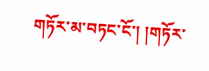གཏོར་མ་བཏང་ངོ་། །གཏོར་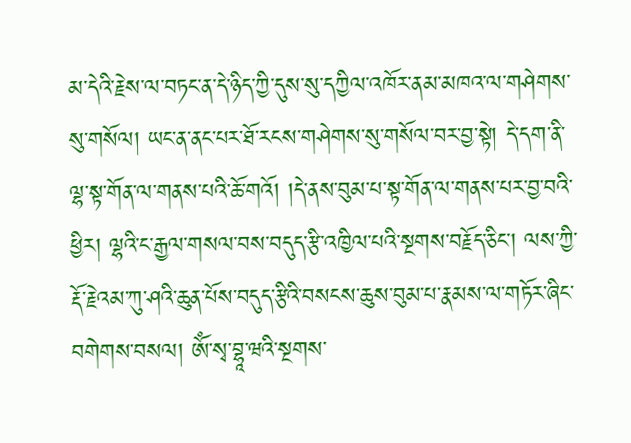མ་དེའི་རྗེས་ལ་བཏང་ན་དེ་ཉིད་ཀྱི་དུས་སུ་དཀྱིལ་འཁོར་ནམ་མཁའ་ལ་གཤེགས་སུ་གསོལ། ཡང་ན་ནང་པར་ཐོ་རངས་གཤེགས་སུ་གསོལ་བར་བྱ་སྟེ། དེ་དག་ནི་ལྷ་སྟ་གོན་ལ་གནས་པའི་ཆོ་གའོ། །དེ་ནས་བུམ་པ་སྟ་གོན་ལ་གནས་པར་བྱ་བའི་ཕྱིར། ལྷའི་ང་རྒྱལ་གསལ་བས་བདུད་རྩི་འཁྱིལ་པའི་སྔགས་བརྗོད་ཅིང་། ལས་ཀྱི་རྡོ་རྗེའམ་ཀུ་ཤའི་ཆུན་པོས་བདུད་རྩིའི་བསངས་ཆུས་བུམ་པ་རྣམས་ལ་གཏོར་ཞིང་བགེགས་བསལ། ཨོཾ་སྭ་བྷཱ་ཝའི་སྔགས་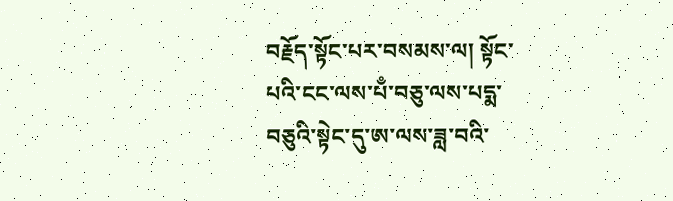བརྗོད་སྟོང་པར་བསམས་ལ། སྟོང་པའི་ངང་ལས་པྃ་བཅུ་ལས་པདྨ་བཅུའི་སྟེང་དུ་ཨ་ལས་ཟླ་བའི་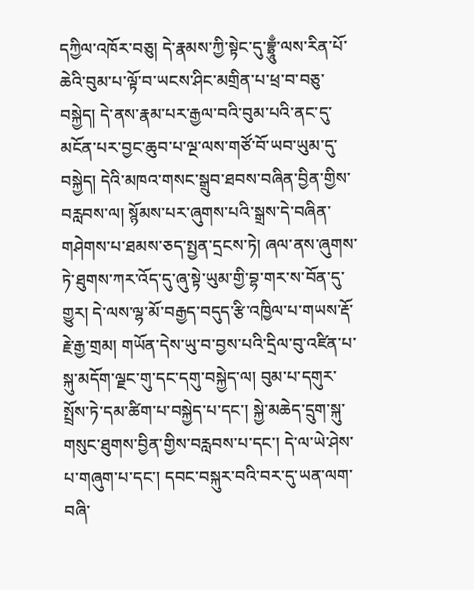དཀྱིལ་འཁོར་བཅུ། དེ་རྣམས་ཀྱི་སྟེང་དུ་བྷྲཱུྃ་ལས་རིན་པོ་ཆེའི་བུམ་པ་ལྟོ་བ་ཡངས་ཤིང་མགྲིན་པ་ཕྲ་བ་བཅུ་བསྐྱེད། དེ་ནས་རྣམ་པར་རྒྱལ་བའི་བུམ་པའི་ནང་དུ་མངོན་པར་བྱང་ཆུབ་པ་ལྔ་ལས་གཙོ་བོ་ཡབ་ཡུམ་དུ་བསྐྱེད། དེའི་མཁའ་གསང་སྒྲུབ་ཐབས་བཞིན་བྱིན་གྱིས་བརླབས་ལ། སྙོམས་པར་ཞུགས་པའི་སྒྲས་དེ་བཞིན་གཤེགས་པ་ཐམས་ཅད་སྤྱན་དྲངས་ཏེ། ཞལ་ནས་ཞུགས་ཏེ་ཐུགས་ཀར་འོད་དུ་ཞུ་སྟེ་ཡུམ་གྱི་བྷ་གར་ས་བོན་དུ་གྱུར། དེ་ལས་ལྷ་མོ་བརྒྱད་བདུད་རྩི་འཁྱིལ་པ་གཡས་རྡོ་རྗེ་རྒྱ་གྲམ། གཡོན་དེས་ཡུ་བ་བྱས་པའི་དྲིལ་བུ་འཛིན་པ་སྐུ་མདོག་ལྗང་གུ་དང་དགུ་བསྐྱེད་ལ། བུམ་པ་དགུར་སྤྲོས་ཏེ་དམ་ཚིག་པ་བསྐྱེད་པ་དང་། སྐྱེ་མཆེད་དྲུག་སྐུ་གསུང་ཐུགས་བྱིན་གྱིས་བརླབས་པ་དང་། དེ་ལ་ཡེ་ཤེས་པ་གཞུག་པ་དང་། དབང་བསྐུར་བའི་བར་དུ་ཡན་ལག་བཞི་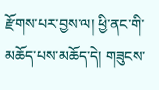རྫོགས་པར་བྱས་ལ། ཕྱི་ནང་གི་མཆོད་པས་མཆོད་དེ། གཟུངས་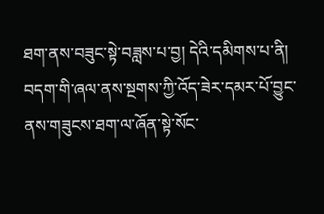ཐག་ནས་བཟུང་སྟེ་བཟླས་པ་བྱ། དེའི་དམིགས་པ་ནི། བདག་གི་ཞལ་ནས་སྔགས་ཀྱི་འོད་ཟེར་དམར་པོ་བྱུང་ནས་གཟུངས་ཐག་ལ་ཞོན་སྟེ་སོང་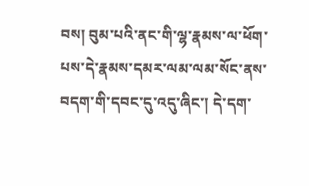བས། བུམ་པའི་ནང་གི་ལྷ་རྣམས་ལ་ཕོག་པས་དེ་རྣམས་དམར་ལམ་ལམ་སོང་ནས་བདག་གི་དབང་དུ་འདུ་ཞིང་། དེ་དག་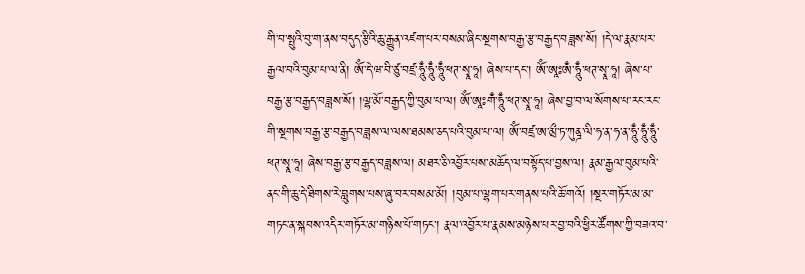གི་བ་སྤུའི་བུ་ག་ནས་བདུད་རྩིའི་ཆུ་རྒྱུན་འཛག་པར་བསམ་ཞིང་སྔགས་བརྒྱ་རྩ་བརྒྱད་བཟླས་སོ། །དེ་ལ་རྣམ་པར་རྒྱལ་བའི་བུམ་པ་ལ་ནི། ཨོཾ་དེ་ཝ་བི་ཙུ་བཛྲ་ཧཱུྃ་ཧཱུྃ་ཧཱུྃ་ཕཊ་སྭཱ་ཧཱ། ཞེས་པ་དང་། ཨོཾ་ཨཱཿཨྃ་ཧཱུྃ་ཕཊ་སྭཱ་ཧཱ། ཞེས་པ་བརྒྱ་རྩ་བརྒྱད་བཟླས་སོ། །ལྷ་མོ་བརྒྱད་ཀྱི་བུམ་པ་ལ། ཨོཾ་ཨཱཿགྃ་ཧཱུྃ་ཕཊ་སྭཱ་ཧཱ། ཞེས་བྱ་བ་ལ་སོགས་པ་རང་རང་གི་སྔགས་བརྒྱ་རྩ་བརྒྱད་བཟླས་ལ་ལས་ཐམས་ཅད་པའི་བུམ་པ་ལ། ཨོཾ་བཛྲ་ཨ་མྲྀ་ཏ་ཀུནྜ་ལི་ཧ་ན་ཧ་ན་ཧཱུྃ་ཧཱུྃ་ཧཱུྃ་ཕཊ་སྭཱ་ཧཱ། ཞེས་བརྒྱ་རྩ་བརྒྱད་བཟླས་ལ། མཐར་ཅི་འབྱོར་པས་མཆོད་ལ་བསྟོད་པ་བྱས་ལ། རྣམ་རྒྱལ་བུམ་པའི་ནང་གི་ཆུ་དེ་ཐིགས་རེ་བླུགས་པས་ཞུ་བར་བསམ་མོ། །བུམ་པ་ལྷག་པར་གནས་པའི་ཆོ་གའོ། །སྔར་གཏོར་མ་མ་གཏང་ན་སྐབས་འདིར་གཏོར་མ་གཉིས་པོ་གཏང་། རྣལ་འབྱོར་པ་རྣམས་མཉེས་པར་བྱ་བའི་ཕྱིར་ཚོགས་ཀྱི་བཟའ་བ་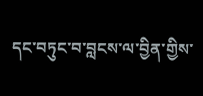དང་བཏུང་བ་བླངས་ལ་བྱིན་གྱིས་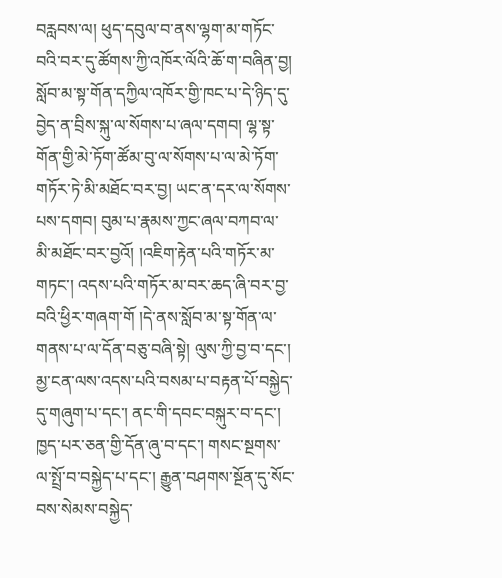བརླབས་ལ། ཕུད་དབུལ་བ་ནས་ལྷག་མ་གཏོང་བའི་བར་དུ་ཚོགས་ཀྱི་འཁོར་ལོའི་ཆོ་ག་བཞིན་བྱ། སློབ་མ་སྟ་གོན་དཀྱིལ་འཁོར་གྱི་ཁང་པ་དེ་ཉིད་དུ་བྱེད་ན་བྲིས་སྐུ་ལ་སོགས་པ་ཞལ་དགབ། ལྷ་སྟ་གོན་གྱི་མེ་ཏོག་ཚོམ་བུ་ལ་སོགས་པ་ལ་མེ་ཏོག་གཏོར་ཏེ་མི་མཐོང་བར་བྱ། ཡང་ན་དར་ལ་སོགས་པས་དགབ། བུམ་པ་རྣམས་ཀྱང་ཞལ་བཀབ་ལ་མི་མཐོང་བར་བྱའོ། །འཇིག་རྟེན་པའི་གཏོར་མ་གཏང་། འདས་པའི་གཏོར་མ་བར་ཆད་ཞི་བར་བྱ་བའི་ཕྱིར་གཞག་གོ །དེ་ནས་སློབ་མ་སྟ་གོན་ལ་གནས་པ་ལ་དོན་བཅུ་བཞི་སྟེ། ལུས་ཀྱི་བྱ་བ་དང་། མྱ་ངན་ལས་འདས་པའི་བསམ་པ་བརྟན་པོ་བསྐྱེད་དུ་གཞུག་པ་དང་། ནང་གི་དབང་བསྐུར་བ་དང་། ཁྱད་པར་ཅན་གྱི་དོན་ཞུ་བ་དང་། གསང་སྔགས་ལ་སྤྲོ་བ་བསྐྱེད་པ་དང་། རྒྱུན་བཤགས་སྔོན་དུ་སོང་བས་སེམས་བསྐྱེད་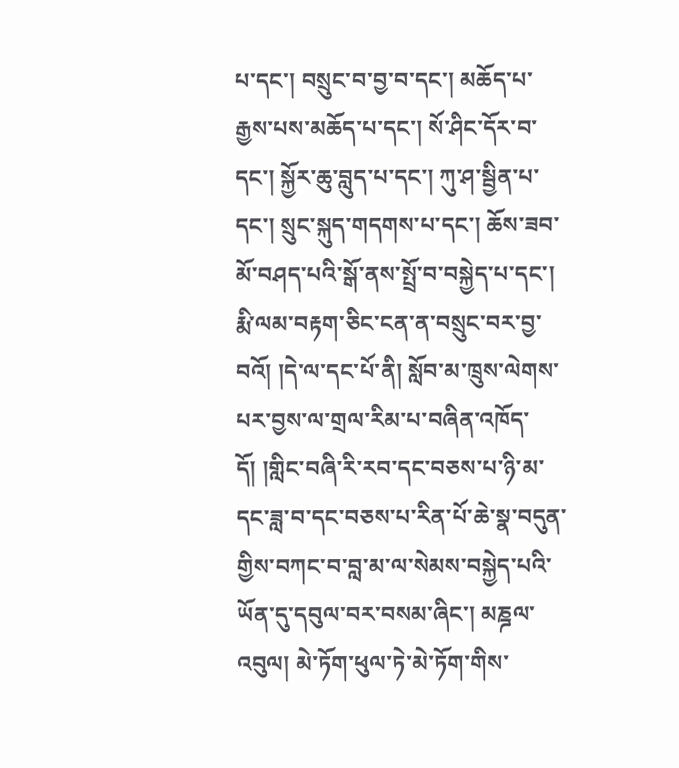པ་དང་། བསྲུང་བ་བྱ་བ་དང་། མཆོད་པ་རྒྱས་པས་མཆོད་པ་དང་། སོ་ཤིང་དོར་བ་དང་། སྐྱོར་ཆུ་བླུད་པ་དང་། ཀུ་ཤ་སྦྱིན་པ་དང་། སྲུང་སྐུད་གདགས་པ་དང་། ཆོས་ཟབ་མོ་བཤད་པའི་སྒོ་ནས་སྤྲོ་བ་བསྐྱེད་པ་དང་། རྨི་ལམ་བརྟག་ཅིང་ངན་ན་བསྲུང་བར་བྱ་བའོ། །དེ་ལ་དང་པོ་ནི། སློབ་མ་ཁྲུས་ལེགས་པར་བྱས་ལ་གྲལ་རིམ་པ་བཞིན་འཁོད་དོ། །གླིང་བཞི་རི་རབ་དང་བཅས་པ་ཉི་མ་དང་ཟླ་བ་དང་བཅས་པ་རིན་པོ་ཆེ་སྣ་བདུན་གྱིས་བཀང་བ་བླ་མ་ལ་སེམས་བསྐྱེད་པའི་ཡོན་དུ་དབུལ་བར་བསམ་ཞིང་། མཎྜལ་འབུལ། མེ་ཏོག་ཕུལ་ཏེ་མེ་ཏོག་གིས་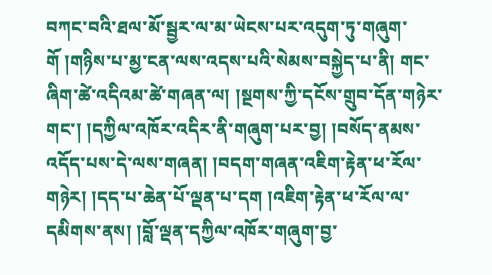བཀང་བའི་ཐལ་མོ་སྦྱར་ལ་མ་ཡེངས་པར་འདུག་ཏུ་གཞུག་གོ །གཉིས་པ་མྱ་ངན་ལས་འདས་པའི་སེམས་བསྐྱེད་པ་ནི། གང་ཞིག་ཚེ་འདིའམ་ཚེ་གཞན་ལ། །སྔགས་ཀྱི་དངོས་གྲུབ་དོན་གཉེར་གང་། །དཀྱིལ་འཁོར་འདིར་ནི་གཞུག་པར་བྱ། །བསོད་ནམས་འདོད་པས་དེ་ལས་གཞན། །བདག་གཞན་འཇིག་རྟེན་ཕ་རོལ་གཉེར། །དད་པ་ཆེན་པོ་ལྡན་པ་དག །འཇིག་རྟེན་ཕ་རོལ་ལ་དམིགས་ནས། །བློ་ལྡན་དཀྱིལ་འཁོར་གཞུག་བྱ་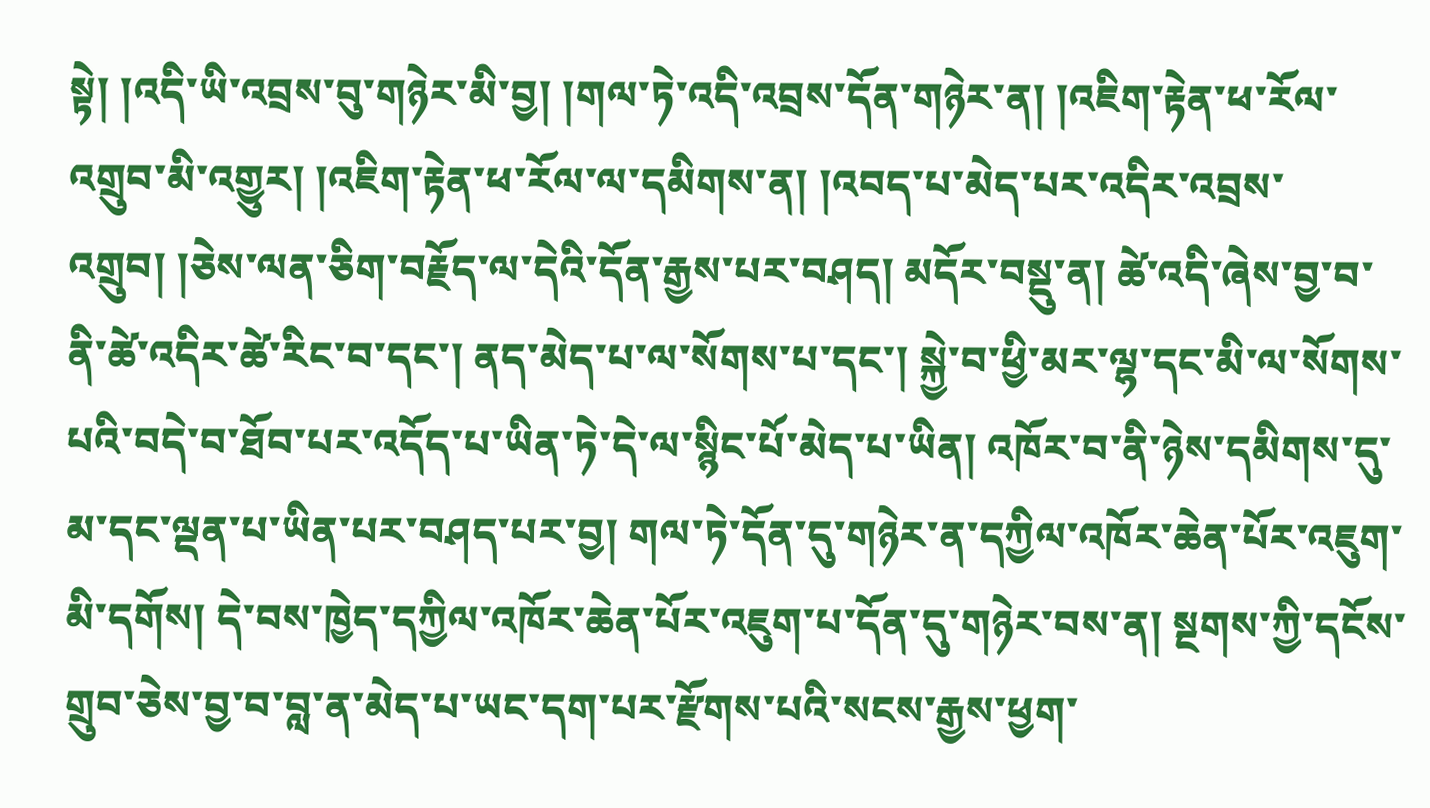སྟེ། །འདི་ཡི་འབྲས་བུ་གཉེར་མི་བྱ། །གལ་ཏེ་འདི་འབྲས་དོན་གཉེར་ན། །འཇིག་རྟེན་ཕ་རོལ་འགྲུབ་མི་འགྱུར། །འཇིག་རྟེན་ཕ་རོལ་ལ་དམིགས་ན། །འབད་པ་མེད་པར་འདིར་འབྲས་འགྲུབ། །ཅེས་ལན་ཅིག་བརྗོད་ལ་དེའི་དོན་རྒྱས་པར་བཤད། མདོར་བསྡུ་ན། ཚེ་འདི་ཞེས་བྱ་བ་ནི་ཚེ་འདིར་ཚེ་རིང་བ་དང་། ནད་མེད་པ་ལ་སོགས་པ་དང་། སྐྱེ་བ་ཕྱི་མར་ལྷ་དང་མི་ལ་སོགས་པའི་བདེ་བ་ཐོབ་པར་འདོད་པ་ཡིན་ཏེ་དེ་ལ་སྙིང་པོ་མེད་པ་ཡིན། འཁོར་བ་ནི་ཉེས་དམིགས་དུ་མ་དང་ལྡན་པ་ཡིན་པར་བཤད་པར་བྱ། གལ་ཏེ་དོན་དུ་གཉེར་ན་དཀྱིལ་འཁོར་ཆེན་པོར་འཇུག་མི་དགོས། དེ་བས་ཁྱེད་དཀྱིལ་འཁོར་ཆེན་པོར་འཇུག་པ་དོན་དུ་གཉེར་བས་ན། སྔགས་ཀྱི་དངོས་གྲུབ་ཅེས་བྱ་བ་བླ་ན་མེད་པ་ཡང་དག་པར་རྫོགས་པའི་སངས་རྒྱས་ཕྱག་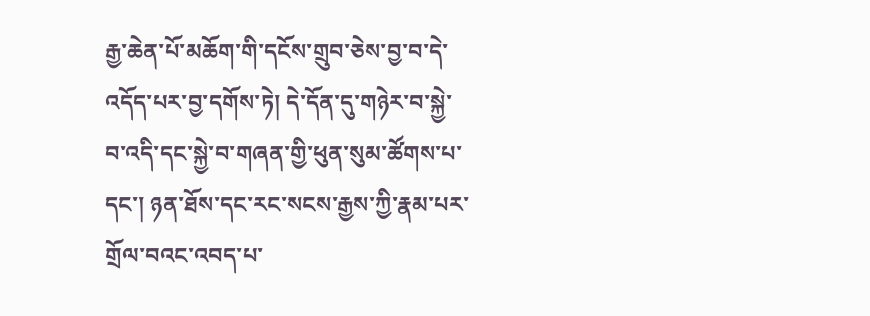རྒྱ་ཆེན་པོ་མཆོག་གི་དངོས་གྲུབ་ཅེས་བྱ་བ་དེ་འདོད་པར་བྱ་དགོས་ཏེ། དེ་དོན་དུ་གཉེར་བ་སྐྱེ་བ་འདི་དང་སྐྱེ་བ་གཞན་གྱི་ཕུན་སུམ་ཚོགས་པ་དང་། ཉན་ཐོས་དང་རང་སངས་རྒྱས་ཀྱི་རྣམ་པར་གྲོལ་བའང་འབད་པ་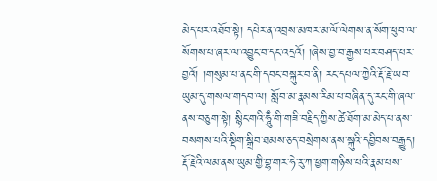མེད་པར་འཐོབ་སྟེ། དཔེར་ན་འབྲས་མཁར་མ་ལོ་ལེགས་ན་སོག་ཕུབ་ལ་སོགས་པ་ཞར་ལ་འབྱུང་བ་དང་འདྲའོ། །ཞེས་བྱ་བ་རྒྱས་པར་བཤད་པར་བྱའོ། །གསུམ་པ་ནང་གི་དབང་བསྐུར་བ་ནི། རང་དཔལ་ཀྱེའི་རྡོ་རྗེ་ཡབ་ཡུམ་དུ་གསལ་གདབ་ལ། སློབ་མ་རྣམས་རིམ་པ་བཞིན་དུ་རང་གི་ཞལ་ནས་བཅུག་སྟེ། སྙིང་གའི་ཧཱུྃ་གི་གཟི་བརྗིད་ཀྱིས་ཚེ་ཐོག་མ་མེད་པ་ནས་བསགས་པའི་སྡིག་སྒྲིབ་ཐམས་ཅད་བསྲེགས་ནས་སྐུའི་དབྱིབས་བརྒྱུད། རྡོ་རྗེའི་ལམ་ནས་ཡུམ་གྱི་བྷ་གར་ཧེ་རུ་ཀ་ཕྱག་གཉིས་པའི་རྣམ་པས་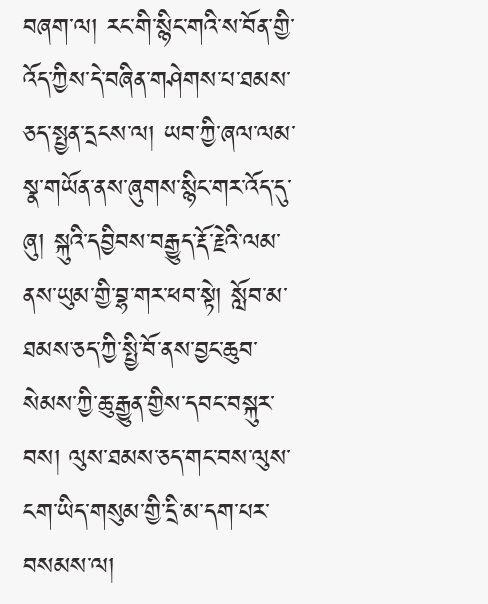བཞག་ལ། རང་གི་སྙིང་གའི་ས་བོན་གྱི་འོད་ཀྱིས་དེ་བཞིན་གཤེགས་པ་ཐམས་ཅད་སྤྱན་དྲངས་ལ། ཡབ་ཀྱི་ཞལ་ལམ་སྣ་གཡོན་ནས་ཞུགས་སྙིང་གར་འོད་དུ་ཞུ། སྐུའི་དབྱིབས་བརྒྱུད་རྡོ་རྗེའི་ལམ་ནས་ཡུམ་གྱི་བྷ་གར་ཕབ་སྟེ། སློབ་མ་ཐམས་ཅད་ཀྱི་སྤྱི་བོ་ནས་བྱང་ཆུབ་སེམས་ཀྱི་ཆུ་རྒྱུན་གྱིས་དབང་བསྐུར་བས། ལུས་ཐམས་ཅད་གང་བས་ལུས་ངག་ཡིད་གསུམ་གྱི་དྲི་མ་དག་པར་བསམས་ལ།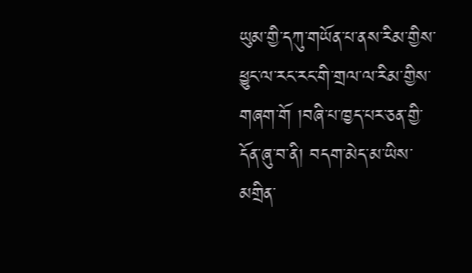ཡུམ་གྱི་དཀུ་གཡོན་པ་ནས་རིམ་གྱིས་ཕྱུང་ལ་རང་རང་གི་གྲལ་ལ་རིམ་གྱིས་གཞག་གོ །བཞི་པ་ཁྱད་པར་ཅན་གྱི་དོན་ཞུ་བ་ནི། བདག་མེད་མ་ཡིས་མགྲིན་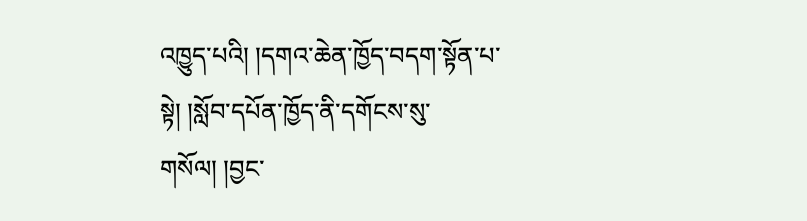འཁྱུད་པའི། །དགའ་ཆེན་ཁྱོད་བདག་སྟོན་པ་སྟེ། །སློབ་དཔོན་ཁྱོད་ནི་དགོངས་སུ་གསོལ། །བྱང་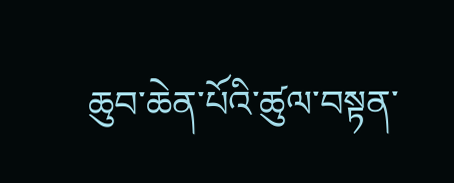ཆུབ་ཆེན་པོའི་ཚུལ་བསྟན་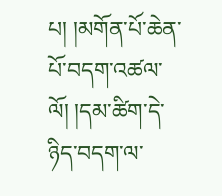པ། །མགོན་པོ་ཆེན་པོ་བདག་འཚལ་ལོ། །དམ་ཚིག་དེ་ཉིད་བདག་ལ་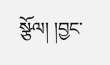སྩོལ། །བྱང་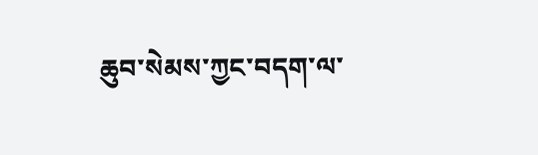ཆུབ་སེམས་ཀྱང་བདག་ལ་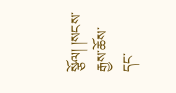སྩོལ། །སངས་རྒྱས་ཆོས་དང་